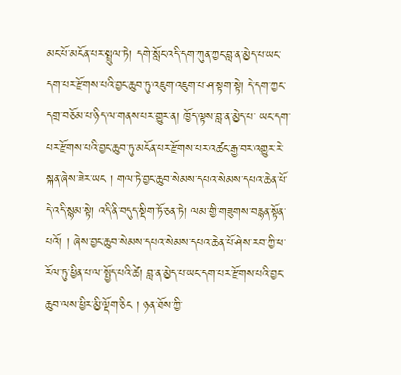མང་པོ་མངོན་པར་སྤྲུལ་ཏེ། དགེ་སློང་འདི་དག་ཀུན་ཀྱང་བླ་ན་མྱེད་པ་ཡང་དག་པར་རྫོགས་པའི་བྱང་ཆུབ་ཏུ་འཇུག་འཇུག་པ་ཤ་སྟག་སྟེ། དེ་དག་ཀྱང་དགྲ་བཅོམ་པ་ཉིད་ལ་གནས་པར་གྱུར་ན། ཁྱོད་ལྟས་བླ་ན་མྱེད་པ་ ཡང་དག་པར་རྫོགས་པའི་བྱང་ཆུབ་ཏུ་མངོན་པར་རྫོགས་པར་འཚང་རྒྱ་བར་འགྱུར་རེ་སྐན་ཞེས་ཟེར་ཡང ། གལ་ཏེ་བྱང་ཆུབ་སེམས་དཔའ་སེམས་དཔའ་ཆེན་པོ་དེ་འདི་སྙམ་སྟེ། འདི་ནི་བདུད་སྡིག་ཏོ་ཅན་ཏེ། ལམ་གྱི་གཟུགས་བརྙན་སྟོན་པའོ། ། ཞེས་བྱང་ཆུབ་སེམས་དཔའ་སེམས་དཔའ་ཆེན་པོ་ཤེས་རབ་ཀྱི་ཕ་རོལ་ཏུ་ཕྱིན་པ་ལ་སྤྱོད་པའི་ཚེ། བླ་ན་མྱེད་པ་ཡང་དག་པར་རྫོགས་པའི་བྱང་ཆུབ་ལས་ཕྱིར་མྱི་ལྡོག་ཅིང ། ཉན་ཐོས་ཀྱི་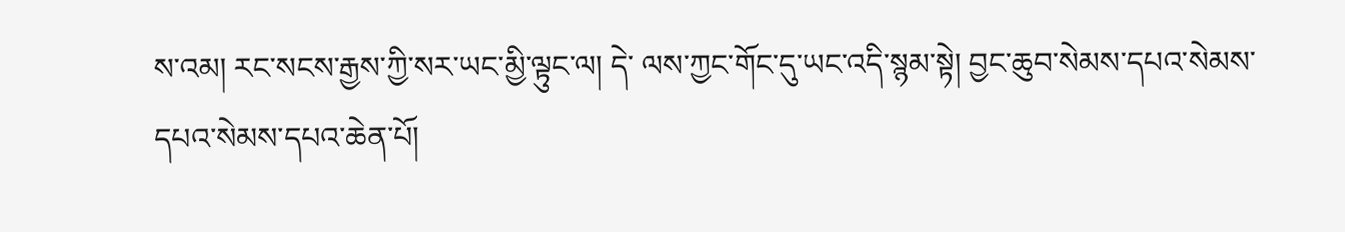ས་འམ། རང་སངས་རྒྱས་ཀྱི་སར་ཡང་མྱི་ལྟུང་ལ། དེ་ ལས་ཀྱང་གོང་དུ་ཡང་འདི་སྙམ་སྟེ། བྱང་ཆུབ་སེམས་དཔའ་སེམས་དཔའ་སེམས་དཔའ་ཆེན་པོ།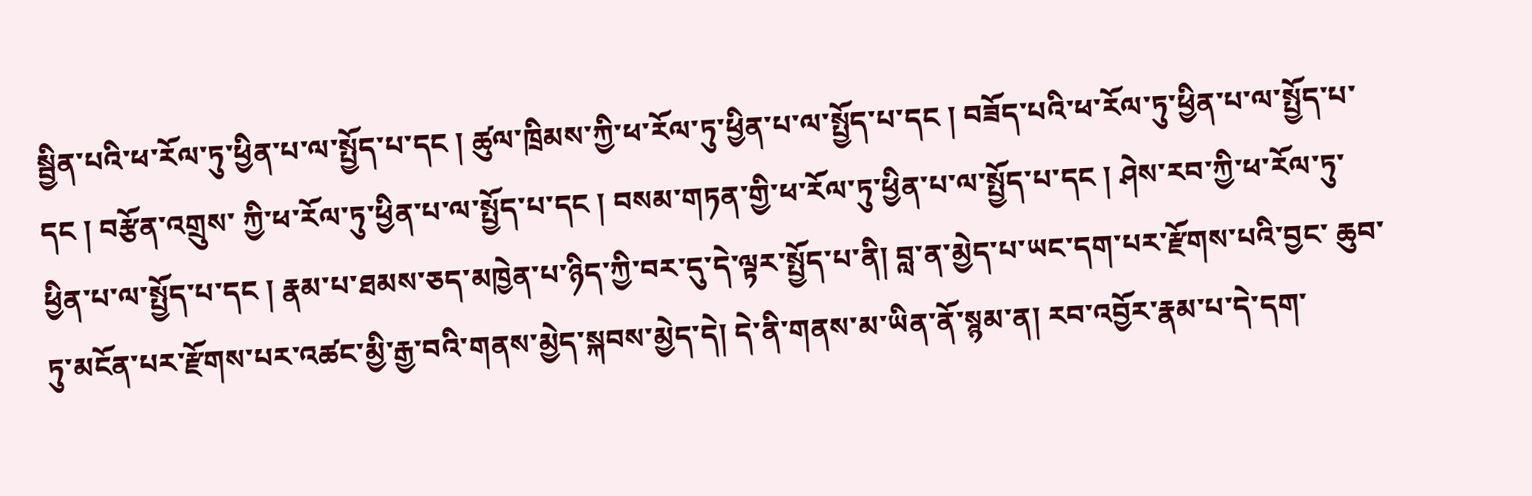སྦྱིན་པའི་ཕ་རོལ་ཏུ་ཕྱིན་པ་ལ་སྤྱོད་པ་དང ། ཚུལ་ཁྲིམས་ཀྱི་ཕ་རོལ་ཏུ་ཕྱིན་པ་ལ་སྤྱོད་པ་དང ། བཟོད་པའི་ཕ་རོལ་ཏུ་ཕྱིན་པ་ལ་སྤྱོད་པ་དང ། བརྩོན་འགྲུས་ ཀྱི་ཕ་རོལ་ཏུ་ཕྱིན་པ་ལ་སྤྱོད་པ་དང ། བསམ་གཏན་གྱི་ཕ་རོལ་ཏུ་ཕྱིན་པ་ལ་སྤྱོད་པ་དང ། ཤེས་རབ་ཀྱི་ཕ་རོལ་ཏུ་ཕྱིན་པ་ལ་སྤྱོད་པ་དང ། རྣམ་པ་ཐམས་ཅད་མཁྱེན་པ་ཉིད་ཀྱི་བར་དུ་དེ་ལྟར་སྤྱོད་པ་ནི། བླ་ན་མྱེད་པ་ཡང་དག་པར་རྫོགས་པའི་བྱང་ ཆུབ་ཏུ་མངོན་པར་རྫོགས་པར་འཚང་མྱི་རྒྱ་བའི་གནས་མྱེད་སྐབས་མྱེད་དེ། དེ་ནི་གནས་མ་ཡིན་ནོ་སྙམ་ན། རབ་འབྱོར་རྣམ་པ་དེ་དག་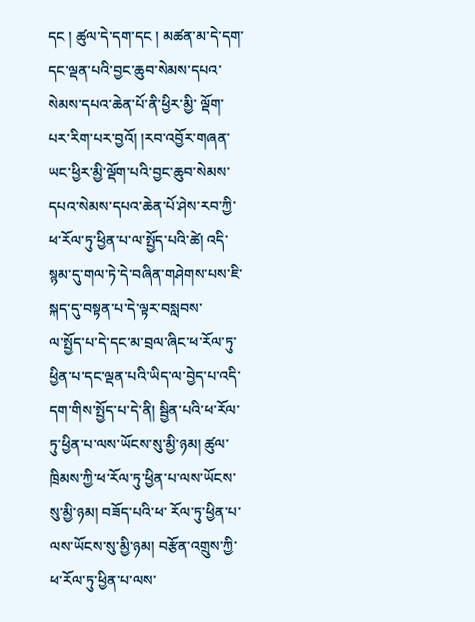དང ། ཚུལ་དེ་དག་དང ། མཚན་མ་དེ་དག་དང་ལྡན་པའི་བྱང་ཆུབ་སེམས་དཔའ་སེམས་དཔའ་ཆེན་པོ་ནི་ཕྱིར་མྱི་ ལྡོག་པར་རིག་པར་བྱའོ། །རབ་འབྱོར་གཞན་ཡང་ཕྱིར་མྱི་ལྡོག་པའི་བྱང་ཆུབ་སེམས་དཔའ་སེམས་དཔའ་ཆེན་པོ་ཤེས་རབ་ཀྱི་ཕ་རོལ་ཏུ་ཕྱིན་པ་ལ་སྤྱོད་པའི་ཚེ། འདི་སྙམ་དུ་གལ་ཏེ་དེ་བཞིན་གཤེགས་པས་ཇི་སྐད་དུ་བསྟན་པ་དེ་ལྟར་བསླབས་
ལ་སྤྱོད་པ་དེ་དང་མ་བྲལ་ཞིང་ཕ་རོལ་ཏུ་ཕྱིན་པ་དང་ལྡན་པའི་ཡིད་ལ་བྱེད་པ་འདི་དག་གིས་སྤྱོད་པ་དེ་ནི། སྦྱིན་པའི་ཕ་རོལ་ཏུ་ཕྱིན་པ་ལས་ཡོངས་སུ་མྱི་ཉམ། ཚུལ་ཁྲིམས་ཀྱི་ཕ་རོལ་ཏུ་ཕྱིན་པ་ལས་ཡོངས་སུ་མྱི་ཉམ། བཟོད་པའི་ཕ་ རོལ་ཏུ་ཕྱིན་པ་ལས་ཡོངས་སུ་མྱི་ཉམ། བརྩོན་འགྲུས་ཀྱི་ཕ་རོལ་ཏུ་ཕྱིན་པ་ལས་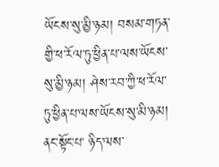ཡོངས་སུ་མྱི་ཉམ། བསམ་གཏན་གྱི་ཕ་རོལ་ཏུ་ཕྱིན་པ་ལས་ཡོངས་སུ་མྱི་ཉམ། ཤེས་རབ་ཀྱི་ཕ་རོལ་ཏུ་ཕྱིན་པ་ལས་ཡོངས་སུ་མི་ཉམ། ནང་སྟོང་པ་ ཉིད་ལས་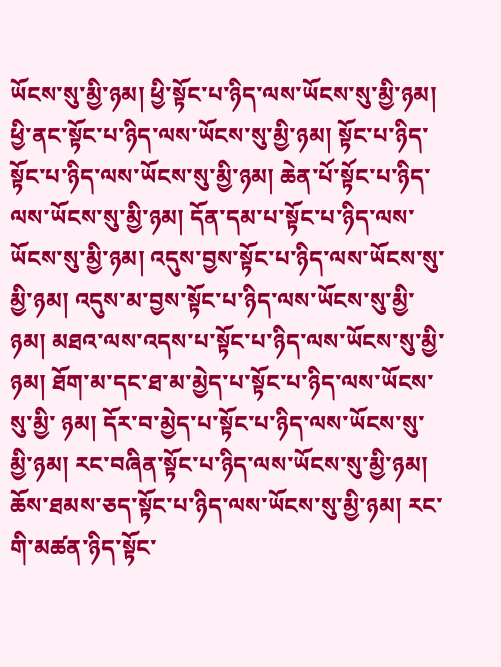ཡོངས་སུ་མྱི་ཉམ། ཕྱི་སྟོང་པ་ཉིད་ལས་ཡོངས་སུ་མྱི་ཉམ། ཕྱི་ནང་སྟོང་པ་ཉིད་ལས་ཡོངས་སུ་མྱི་ཉམ། སྟོང་པ་ཉིད་སྟོང་པ་ཉིད་ལས་ཡོངས་སུ་མྱི་ཉམ། ཆེན་པོ་སྟོང་པ་ཉིད་ལས་ཡོངས་སུ་མྱི་ཉམ། དོན་དམ་པ་སྟོང་པ་ཉིད་ལས་ ཡོངས་སུ་མྱི་ཉམ། འདུས་བྱས་སྟོང་པ་ཉིད་ལས་ཡོངས་སུ་མྱི་ཉམ། འདུས་མ་བྱས་སྟོང་པ་ཉིད་ལས་ཡོངས་སུ་མྱི་ཉམ། མཐའ་ལས་འདས་པ་སྟོང་པ་ཉིད་ལས་ཡོངས་སུ་མྱི་ཉམ། ཐོག་མ་དང་ཐ་མ་མྱེད་པ་སྟོང་པ་ཉིད་ལས་ཡོངས་སུ་མྱི་ ཉམ། དོར་བ་མྱེད་པ་སྟོང་པ་ཉིད་ལས་ཡོངས་སུ་མྱི་ཉམ། རང་བཞིན་སྟོང་པ་ཉིད་ལས་ཡོངས་སུ་མྱི་ཉམ། ཆོས་ཐམས་ཅད་སྟོང་པ་ཉིད་ལས་ཡོངས་སུ་མྱི་ཉམ། རང་གི་མཚན་ཉིད་སྟོང་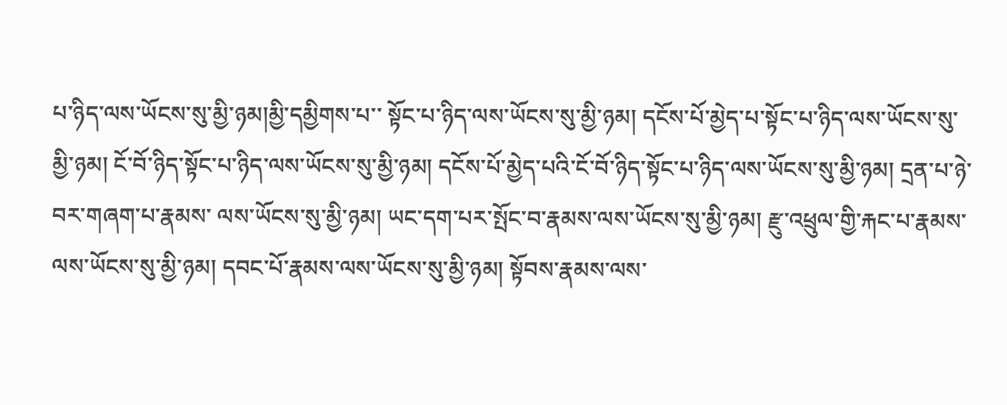པ་ཉིད་ལས་ཡོངས་སུ་མྱི་ཉམ།མྱི་དམྱིགས་པ་་ སྟོང་པ་ཉིད་ལས་ཡོངས་སུ་མྱི་ཉམ། དངོས་པོ་མྱེད་པ་སྟོང་པ་ཉིད་ལས་ཡོངས་སུ་མྱི་ཉམ། ངོ་བོ་ཉིད་སྟོང་པ་ཉིད་ལས་ཡོངས་སུ་མྱི་ཉམ། དངོས་པོ་མྱེད་པའི་ངོ་བོ་ཉིད་སྟོང་པ་ཉིད་ལས་ཡོངས་སུ་མྱི་ཉམ། དྲན་པ་ཉེ་བར་གཞག་པ་རྣམས་ ལས་ཡོངས་སུ་མྱི་ཉམ། ཡང་དག་པར་སྤོང་བ་རྣམས་ལས་ཡོངས་སུ་མྱི་ཉམ། རྫུ་འཕྲུལ་གྱི་རྐང་པ་རྣམས་ལས་ཡོངས་སུ་མྱི་ཉམ། དབང་པོ་རྣམས་ལས་ཡོངས་སུ་མྱི་ཉམ། སྟོབས་རྣམས་ལས་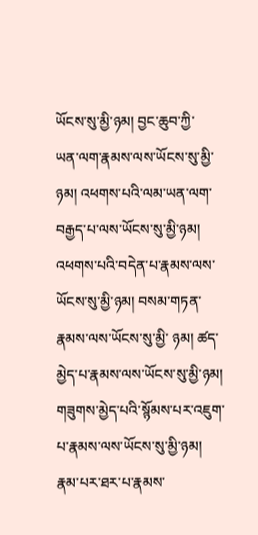ཡོངས་སུ་མྱི་ཉམ། བྱང་ཆུབ་ཀྱི་
ཡན་ལག་རྣམས་ལས་ཡོངས་སུ་མྱི་ཉམ། འཕགས་པའི་ལམ་ཡན་ལག་བརྒྱད་པ་ལས་ཡོངས་སུ་མྱི་ཉམ། འཕགས་པའི་བདེན་པ་རྣམས་ལས་ཡོངས་སུ་མྱི་ཉམ། བསམ་གཏན་རྣམས་ལས་ཡོངས་སུ་མྱི་ ཉམ། ཚད་མྱེད་པ་རྣམས་ལས་ཡོངས་སུ་མྱི་ཉམ། གཟུགས་མྱེད་པའི་སྙོམས་པར་འཇུག་པ་རྣམས་ལས་ཡོངས་སུ་མྱི་ཉམ། རྣམ་པར་ཐར་པ་རྣམས་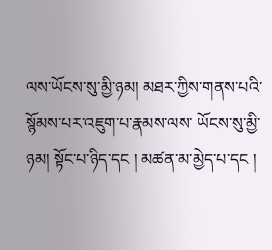ལས་ཡོངས་སུ་མྱི་ཉམ། མཐར་ཀྱིས་གནས་པའི་སྙོམས་པར་འཇུག་པ་རྣམས་ལས་ ཡོངས་སུ་མྱི་ཉམ། སྟོང་པ་ཉིད་དང ། མཚན་མ་མྱེད་པ་དང །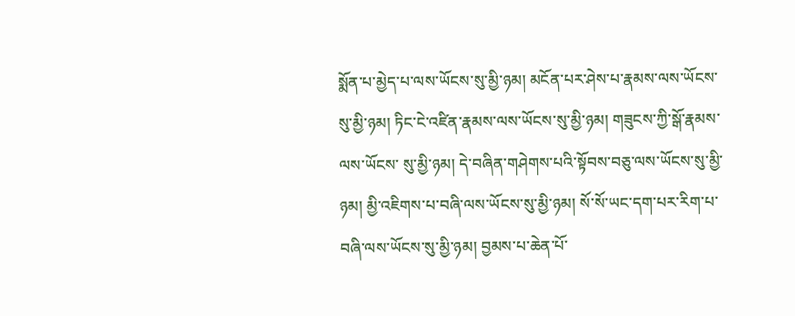སྨོན་པ་མྱེད་པ་ལས་ཡོངས་སུ་མྱི་ཉམ། མངོན་པར་ཤེས་པ་རྣམས་ལས་ཡོངས་སུ་མྱི་ཉམ། ཏིང་ངེ་འཛིན་རྣམས་ལས་ཡོངས་སུ་མྱི་ཉམ། གཟུངས་ཀྱི་སྒོ་རྣམས་ལས་ཡོངས་ སུ་མྱི་ཉམ། དེ་བཞིན་གཤེགས་པའི་སྟོབས་བཅུ་ལས་ཡོངས་སུ་མྱི་ཉམ། མྱི་འཇིགས་པ་བཞི་ལས་ཡོངས་སུ་མྱི་ཉམ། སོ་སོ་ཡང་དག་པར་རིག་པ་བཞི་ལས་ཡོངས་སུ་མྱི་ཉམ། བྱམས་པ་ཆེན་པོ་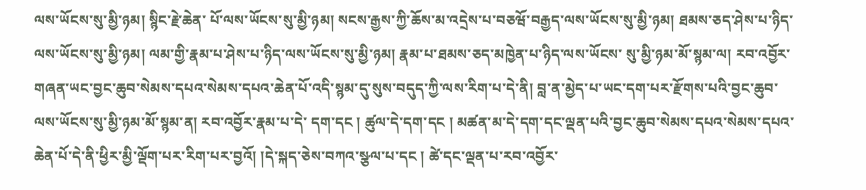ལས་ཡོངས་སུ་མྱི་ཉམ། སྙིང་རྗེ་ཆེན་ པོ་ལས་ཡོངས་སུ་མྱི་ཉམ། སངས་རྒྱས་ཀྱི་ཆོས་མ་འདྲེས་པ་བཅཝོ་བརྒྱད་ལས་ཡོངས་སུ་མྱི་ཉམ། ཐམས་ཅད་ཤེས་པ་ཉིད་ལས་ཡོངས་སུ་མྱི་ཉམ། ལམ་གྱི་རྣམ་པ་ཤེས་པ་ཉིད་ལས་ཡོངས་སུ་མྱི་ཉམ། རྣམ་པ་ཐམས་ཅད་མཁྱེན་པ་ཉིད་ལས་ཡོངས་ སུ་མྱི་ཉམ་མོ་སྙམ་ལ། རབ་འབྱོར་གཞན་ཡང་བྱང་ཆུབ་སེམས་དཔའ་སེམས་དཔའ་ཆེན་པོ་འདི་སྙམ་དུ་སུས་བདུད་ཀྱི་ལས་རིག་པ་དེ་ནི། བླ་ན་མྱེད་པ་ཡང་དག་པར་རྫོགས་པའི་བྱང་ཆུབ་ལས་ཡོངས་སུ་མྱི་ཉམ་མོ་སྙམ་ན། རབ་འབྱོར་རྣམ་པ་དེ་ དག་དང ། ཚུལ་དེ་དག་དང ། མཚན་མ་དེ་དག་དང་ལྡན་པའི་བྱང་ཆུབ་སེམས་དཔའ་སེམས་དཔའ་ཆེན་པོ་དེ་ནི་ཕྱིར་མྱི་ལྡོག་པར་རིག་པར་བྱའོ། །དེ་སྐད་ཅེས་བཀའ་སྩལ་པ་དང ། ཚེ་དང་ལྡན་པ་རབ་འབྱོར་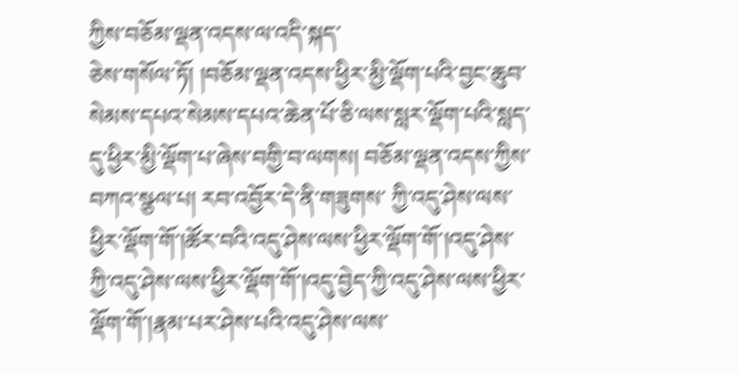ཀྱིས་བཅོམ་ལྡན་འདས་ལ་འདི་སྐད་
ཅེས་གསོལ་ཏོ། །བཅོམ་ལྡན་འདས་ཕྱིར་མྱི་ལྡོག་པའི་བྱང་ཆུབ་སེམས་དཔའ་སེམས་དཔའ་ཆེན་པོ་ཅི་ལས་སླར་ལྡོག་པའི་སླད་དུ་ཕྱིར་མྱི་ལྡོག་པ་ཞེས་བགྱི་བ་ལགས། བཅོམ་ལྡན་འདས་ཀྱིས་བཀའ་སྩལ་པ། རབ་འབྱོར་དེ་ནི་གཟུགས་ ཀྱི་འདུ་ཤེས་ལས་ཕྱིར་ལྡོག་གོ་།ཚོར་བའི་འདུ་ཤེས་ལས་ཕྱིར་ལྡོག་གོ་།འདུ་ཤེས་ཀྱི་འདུ་ཤེས་ལས་ཕྱིར་ལྡོག་གོ་།འདུ་བྱེད་ཀྱི་འདུ་ཤེས་ལས་ཕྱིར་ལྡོག་གོ་།རྣམ་པར་ཤེས་པའི་འདུ་ཤེས་ལས་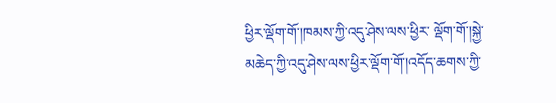ཕྱིར་ལྡོག་གོ་།ཁམས་ཀྱི་འདུ་ཤེས་ལས་ཕྱིར་ ལྡོག་གོ་།སྐྱེ་མཆེད་ཀྱི་འདུ་ཤེས་ལས་ཕྱིར་ལྡོག་གོ་།འདོད་ཆགས་ཀྱི་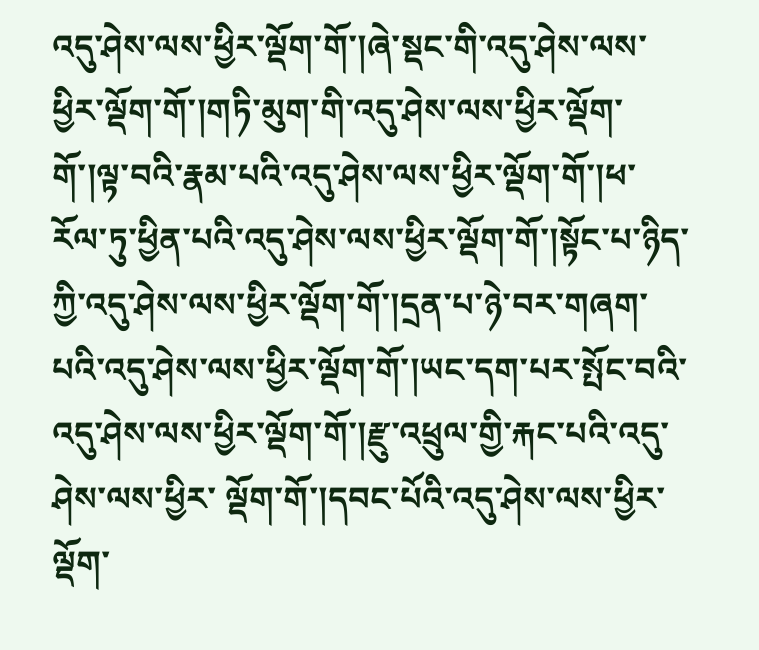འདུ་ཤེས་ལས་ཕྱིར་ལྡོག་གོ་།ཞེ་སྡང་གི་འདུ་ཤེས་ལས་ཕྱིར་ལྡོག་གོ་།གཏི་མུག་གི་འདུ་ཤེས་ལས་ཕྱིར་ལྡོག་གོ་།ལྟ་བའི་རྣམ་པའི་འདུ་ཤེས་ལས་ཕྱིར་ལྡོག་གོ་།ཕ་ རོལ་ཏུ་ཕྱིན་པའི་འདུ་ཤེས་ལས་ཕྱིར་ལྡོག་གོ་།སྟོང་པ་ཉིད་ཀྱི་འདུ་ཤེས་ལས་ཕྱིར་ལྡོག་གོ་།དྲན་པ་ཉེ་བར་གཞག་པའི་འདུ་ཤེས་ལས་ཕྱིར་ལྡོག་གོ་།ཡང་དག་པར་སྤོང་བའི་འདུ་ཤེས་ལས་ཕྱིར་ལྡོག་གོ་།རྫུ་འཕྲུལ་གྱི་རྐང་པའི་འདུ་ཤེས་ལས་ཕྱིར་ ལྡོག་གོ་།དབང་པོའི་འདུ་ཤེས་ལས་ཕྱིར་ལྡོག་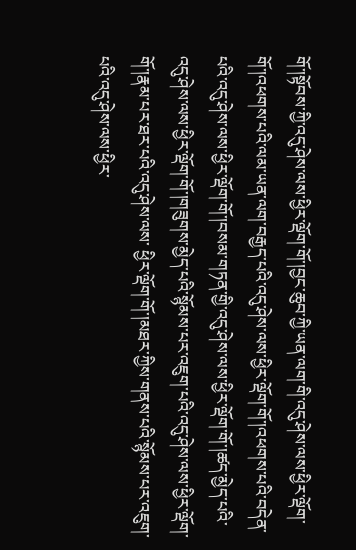གོ་།སྟོབས་ཀྱི་འདུ་ཤེས་ལས་ཕྱིར་ལྡོག་གོ་།བྱང་ཆུབ་ཀྱི་ཡན་ལག་གི་འདུ་ཤེས་ལས་ཕྱིར་ལྡོག་གོ་།འཕགས་པའི་ལམ་ཡན་ལག་བརྒྱད་པའི་འདུ་ཤེས་ལས་ཕྱིར་ལྡོག་གོ་།འཕགས་པའི་བདེན་ པའི་འདུ་ཤེས་ལས་ཕྱིར་ལྡོག་གོ་།བསམ་གཏན་གྱི་འདུ་ཤེས་ལས་ཕྱིར་ལྡོག་གོ་།ཚད་མྱེད་པའི་འདུ་ཤེས་ལས་ཕྱིར་ལྡོག་གོ་།གཟུགས་མྱེད་པའི་སྙོམས་པར་འཇུག་པའི་འདུ་ཤེས་ལས་ཕྱིར་ལྡོག་གོ་།རྣམ་པར་ཐར་པའི་འདུ་ཤེས་ལས་ ཕྱིར་ལྡོག་གོ་།མཐར་ཀྱིས་གནས་པའི་སྙོམས་པར་འཇུག་པའི་འདུ་ཤེས་ལས་ཕྱིར་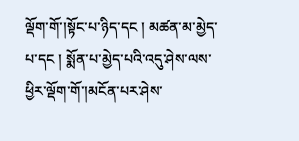ལྡོག་གོ་།སྟོང་པ་ཉིད་དང ། མཚན་མ་མྱེད་པ་དང ། སྨོན་པ་མྱེད་པའི་འདུ་ཤེས་ལས་ཕྱིར་ལྡོག་གོ་།མངོན་པར་ཤེས་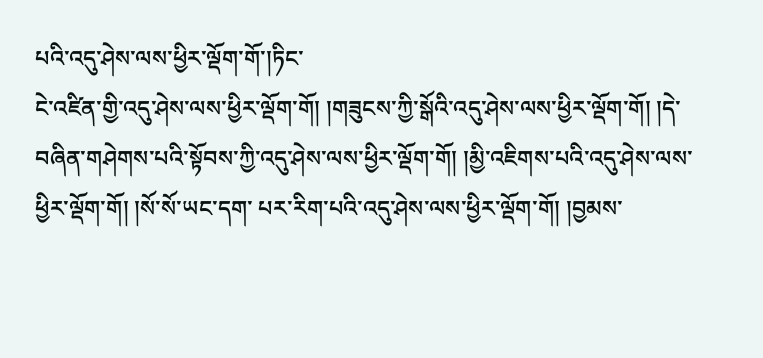པའི་འདུ་ཤེས་ལས་ཕྱིར་ལྡོག་གོ་།ཏིང་
ངེ་འཛིན་གྱི་འདུ་ཤེས་ལས་ཕྱིར་ལྡོག་གོ། །གཟུངས་ཀྱི་སྒོའི་འདུ་ཤེས་ལས་ཕྱིར་ལྡོག་གོ། །དེ་བཞིན་གཤེགས་པའི་སྟོབས་ཀྱི་འདུ་ཤེས་ལས་ཕྱིར་ལྡོག་གོ། །མྱི་འཇིགས་པའི་འདུ་ཤེས་ལས་ཕྱིར་ལྡོག་གོ། །སོ་སོ་ཡང་དག་ པར་རིག་པའི་འདུ་ཤེས་ལས་ཕྱིར་ལྡོག་གོ། །བྱམས་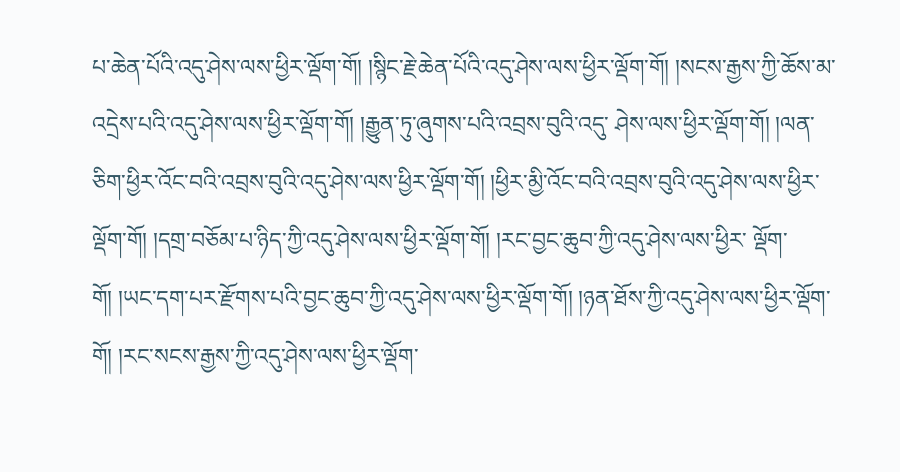པ་ཆེན་པོའི་འདུ་ཤེས་ལས་ཕྱིར་ལྡོག་གོ། །སྙིང་རྗེ་ཆེན་པོའི་འདུ་ཤེས་ལས་ཕྱིར་ལྡོག་གོ། །སངས་རྒྱས་ཀྱི་ཆོས་མ་འདྲེས་པའི་འདུ་ཤེས་ལས་ཕྱིར་ལྡོག་གོ། །རྒྱུན་ཏུ་ཞུགས་པའི་འབྲས་བུའི་འདུ་ ཤེས་ལས་ཕྱིར་ལྡོག་གོ། །ལན་ཅིག་ཕྱིར་འོང་བའི་འབྲས་བུའི་འདུ་ཤེས་ལས་ཕྱིར་ལྡོག་གོ། །ཕྱིར་མྱི་འོང་བའི་འབྲས་བུའི་འདུ་ཤེས་ལས་ཕྱིར་ལྡོག་གོ། །དགྲ་བཅོམ་པ་ཉིད་ཀྱི་འདུ་ཤེས་ལས་ཕྱིར་ལྡོག་གོ། །རང་བྱང་ཆུབ་ཀྱི་འདུ་ཤེས་ལས་ཕྱིར་ ལྡོག་གོ། །ཡང་དག་པར་རྫོགས་པའི་བྱང་ཆུབ་ཀྱི་འདུ་ཤེས་ལས་ཕྱིར་ལྡོག་གོ། །ཉན་ཐོས་ཀྱི་འདུ་ཤེས་ལས་ཕྱིར་ལྡོག་གོ། །རང་སངས་རྒྱས་ཀྱི་འདུ་ཤེས་ལས་ཕྱིར་ལྡོག་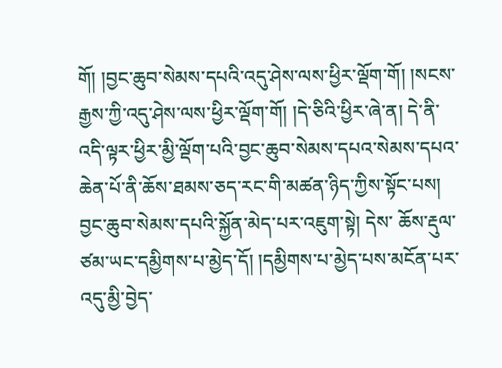གོ། །བྱང་ཆུབ་སེམས་དཔའི་འདུ་ཤེས་ལས་ཕྱིར་ལྡོག་གོ། །སངས་ རྒྱས་ཀྱི་འདུ་ཤེས་ལས་ཕྱིར་ལྡོག་གོ། །དེ་ཅིའི་ཕྱིར་ཞེ་ན། དེ་ནི་འདི་ལྟར་ཕྱིར་མྱི་ལྡོག་པའི་བྱང་ཆུབ་སེམས་དཔའ་སེམས་དཔའ་ཆེན་པོ་ནི་ཆོས་ཐམས་ཅད་རང་གི་མཚན་ཉིད་ཀྱིས་སྟོང་པས། བྱང་ཆུབ་སེམས་དཔའི་སྐྱོན་མེད་པར་འཇུག་སྟེ། དེས་ ཆོས་རྡུལ་ཙམ་ཡང་དམྱིགས་པ་མྱེད་དོ། །དམྱིགས་པ་མྱེད་པས་མངོན་པར་འདུ་མྱི་བྱེད་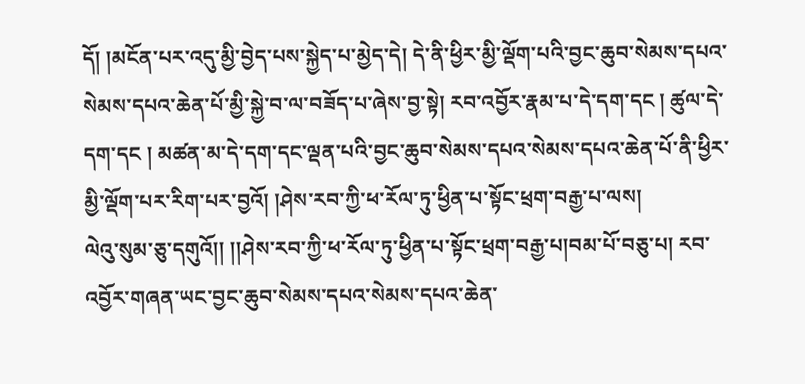དོ། །མངོན་པར་འདུ་མྱི་བྱེད་པས་སྐྱེད་པ་མྱེད་དེ། དེ་ནི་ཕྱིར་མྱི་ལྡོག་པའི་བྱང་ཆུབ་སེམས་དཔའ་སེམས་དཔའ་ཆེན་པོ་མྱི་སྐྱེ་བ་ལ་བཟོད་པ་ཞེས་བྱ་སྟེ། རབ་འབྱོར་རྣམ་པ་དེ་དག་དང ། ཚུལ་དེ་དག་དང ། མཚན་མ་དེ་དག་དང་ལྡན་པའི་བྱང་ཆུབ་སེམས་དཔའ་སེམས་དཔའ་ཆེན་པོ་ནི་ཕྱིར་མྱི་ལྡོག་པར་རིག་པར་བྱའོ། །ཤེས་རབ་ཀྱི་ཕ་རོལ་ཏུ་ཕྱིན་པ་སྟོང་ཕྲག་བརྒྱ་པ་ལས།
ལེའུ་སུམ་ཅུ་དགུའོ།། །།ཤེས་རབ་ཀྱི་ཕ་རོལ་ཏུ་ཕྱིན་པ་སྟོང་ཕྲག་བརྒྱ་པ།བམ་པོ་བཅུ་པ། རབ་འབྱོར་གཞན་ཡང་བྱང་ཆུབ་སེམས་དཔའ་སེམས་དཔའ་ཆེན་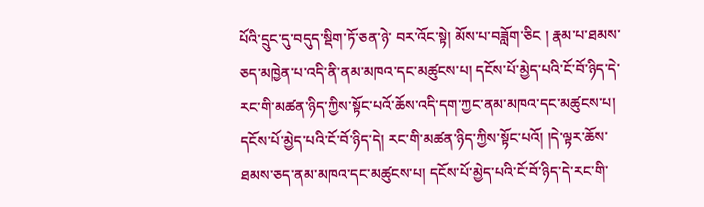པོའི་དྲུང་དུ་བདུད་སྡིག་ཏོ་ཅན་ཉེ་ བར་འོང་སྟེ། མོས་པ་བཟློག་ཅིང ། རྣམ་པ་ཐམས་ཅད་མཁྱེན་པ་འདི་ནི་ནམ་མཁའ་དང་མཚུངས་པ། དངོས་པོ་མྱེད་པའི་ངོ་བོ་ཉིད་དེ་རང་གི་མཚན་ཉིད་ཀྱིས་སྟོང་པའོ་ཆོས་འདི་དག་ཀྱང་ནམ་མཁའ་དང་མཚུངས་པ། དངོས་པོ་མྱེད་པའི་ངོ་བོ་ཉིད་དེ། རང་གི་མཚན་ཉིད་ཀྱིས་སྟོང་པའོ། །དེ་ལྟར་ཆོས་ཐམས་ཅད་ནམ་མཁའ་དང་མཚུངས་པ། དངོས་པོ་མྱེད་པའི་ངོ་བོ་ཉིད་དེ་རང་གི་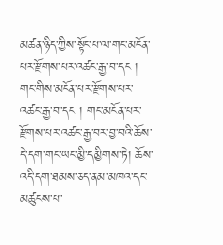མཚན་ཉིད་ཀྱིས་སྟོང་པ་ལ་གང་མངོན་པར་རྫོགས་པར་འཚང་རྒྱ་བ་དང ། གང་གིས་མངོན་པར་རྫོགས་པར་ འཚང་རྒྱ་བ་དང ། གང་མངོན་པར་རྫོགས་པར་འཚང་རྒྱ་བར་བྱ་བའི་ཆོས་དེ་དག་གང་ཡང་མྱི་དམྱིགས་ཏེ། ཆོས་འདི་དག་ཐམས་ཅད་ནམ་མཁའ་དང་མཚུངས་པ་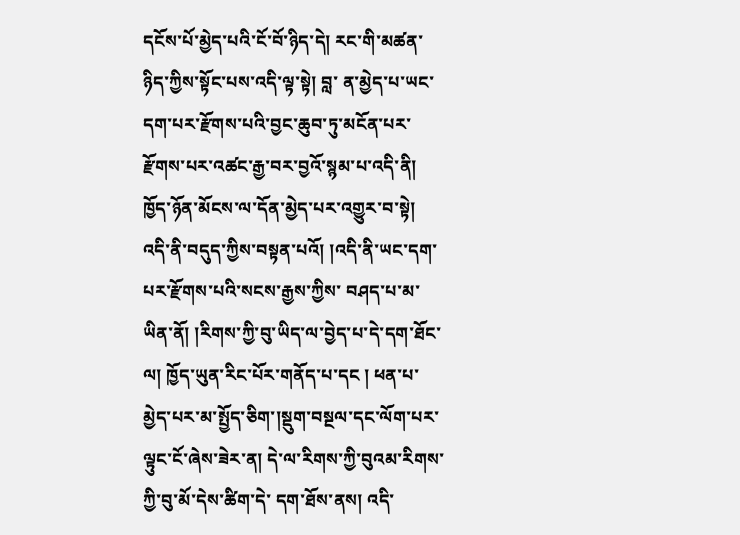དངོས་པོ་མྱེད་པའི་ངོ་བོ་ཉིད་དེ། རང་གི་མཚན་ཉིད་ཀྱིས་སྟོང་པས་འདི་ལྟ་སྟེ། བླ་ ན་མྱེད་པ་ཡང་དག་པར་རྫོགས་པའི་བྱང་ཆུབ་ཏུ་མངོན་པར་རྫོགས་པར་འཚང་རྒྱ་བར་བྱའོ་སྙམ་པ་འདི་ནི། ཁྱོད་ཉོན་མོངས་ལ་དོན་མྱེད་པར་འགྱུར་བ་སྟེ། འདི་ནི་བདུད་ཀྱིས་བསྟན་པའོ། །འདི་ནི་ཡང་དག་པར་རྫོགས་པའི་སངས་རྒྱས་ཀྱིས་ བཤད་པ་མ་ཡིན་ནོ། །རིགས་ཀྱི་བུ་ཡིད་ལ་བྱེད་པ་དེ་དག་ཐོང་ལ། ཁྱོད་ཡུན་རིང་པོར་གནོད་པ་དང ། ཕན་པ་མྱེད་པར་མ་སྤྱོད་ཅིག་།སྡུག་བསྔལ་དང་ལོག་པར་ལྟུང་ངོ་ཞེས་ཟེར་ན། དེ་ལ་རིགས་ཀྱི་བུའམ་རིགས་ཀྱི་བུ་མོ་དེས་ཚིག་དེ་ དག་ཐོས་ནས། འདི་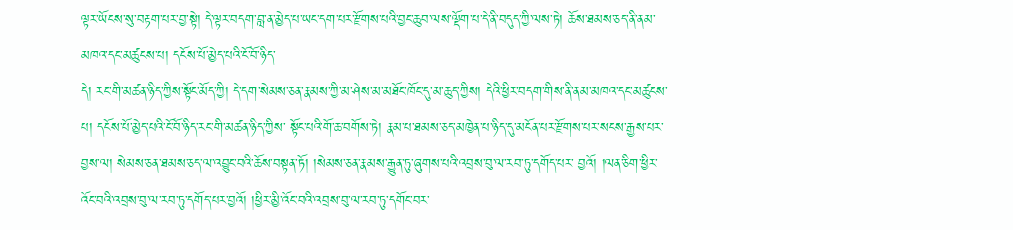ལྟར་ཡོངས་སུ་བརྟག་པར་བྱ་སྟེ། དེ་ལྟར་བདག་བླ་ན་མྱེད་པ་ཡང་དག་པར་རྫོགས་པའི་བྱང་ཆུབ་ལས་ལྡོག་པ་དེ་ནི་བདུད་ཀྱི་ལས་ཏེ། ཆོས་ཐམས་ཅད་ནི་ནམ་མཁའ་དང་མཚུངས་པ། དངོས་པོ་མྱེད་པའི་ངོ་བོ་ཉིད་
དེ། རང་གི་མཚན་ཉིད་ཀྱིས་སྟོང་མོད་ཀྱི། དེ་དག་སེམས་ཅན་རྣམས་ཀྱི་མ་ཤེས་མ་མཐོང་ཁོང་དུ་མ་ཆུད་ཀྱིས། དེའི་ཕྱིར་བདག་གིས་ནི་ནམ་མཁའ་དང་མཚུངས་པ། དངོས་པོ་མྱེད་པའི་ངོ་བོ་ཉིད་རང་གི་མཚན་ཉིད་ཀྱིས་ སྟོང་པའི་གོ་ཆ་བགོས་ཏེ། རྣམ་པ་ཐམས་ཅད་མཁྱེན་པ་ཉིད་དུ་མངོན་པར་རྫོགས་པར་སངས་རྒྱས་པར་བྱས་ལ། སེམས་ཅན་ཐམས་ཅད་ལ་འབྱུང་བའི་ཆོས་བསྟན་ཏོ། །སེམས་ཅན་རྣམས་རྒྱུན་ཏུ་ཞུགས་པའི་འབྲས་བུ་ལ་རབ་ཏུ་དགོད་པར་ བྱའོ། །ལན་ཅིག་ཕྱིར་འོང་བའི་འབྲས་བུ་ལ་རབ་ཏུ་དགོད་པར་བྱའོ། །ཕྱིར་མྱི་འོང་བའི་འབྲས་བུ་ལ་རབ་ཏུ་དགོང་བར་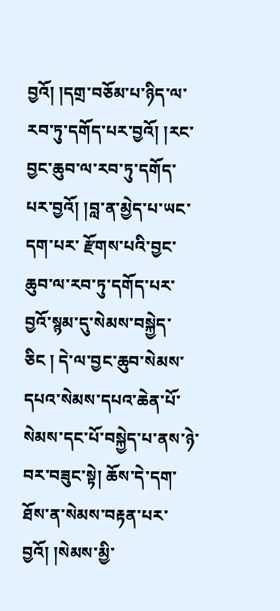བྱའོ། །དགྲ་བཅོམ་པ་ཉིད་ལ་རབ་ཏུ་དགོད་པར་བྱའོ། །རང་བྱང་ཆུབ་ལ་རབ་ཏུ་དགོད་པར་བྱའོ། །བླ་ན་མྱེད་པ་ཡང་དག་པར་ རྫོགས་པའི་བྱང་ཆུབ་ལ་རབ་ཏུ་དགོད་པར་བྱའོ་སྙམ་དུ་སེམས་བསྐྱེད་ཅིང ། དེ་ལ་བྱང་ཆུབ་སེམས་དཔའ་སེམས་དཔའ་ཆེན་པོ་སེམས་དང་པོ་བསྐྱེད་པ་ནས་ཉེ་བར་བཟུང་སྟེ། ཆོས་དེ་དག་ཐོས་ན་སེམས་བརྟན་པར་བྱའོ། །སེམས་མྱི་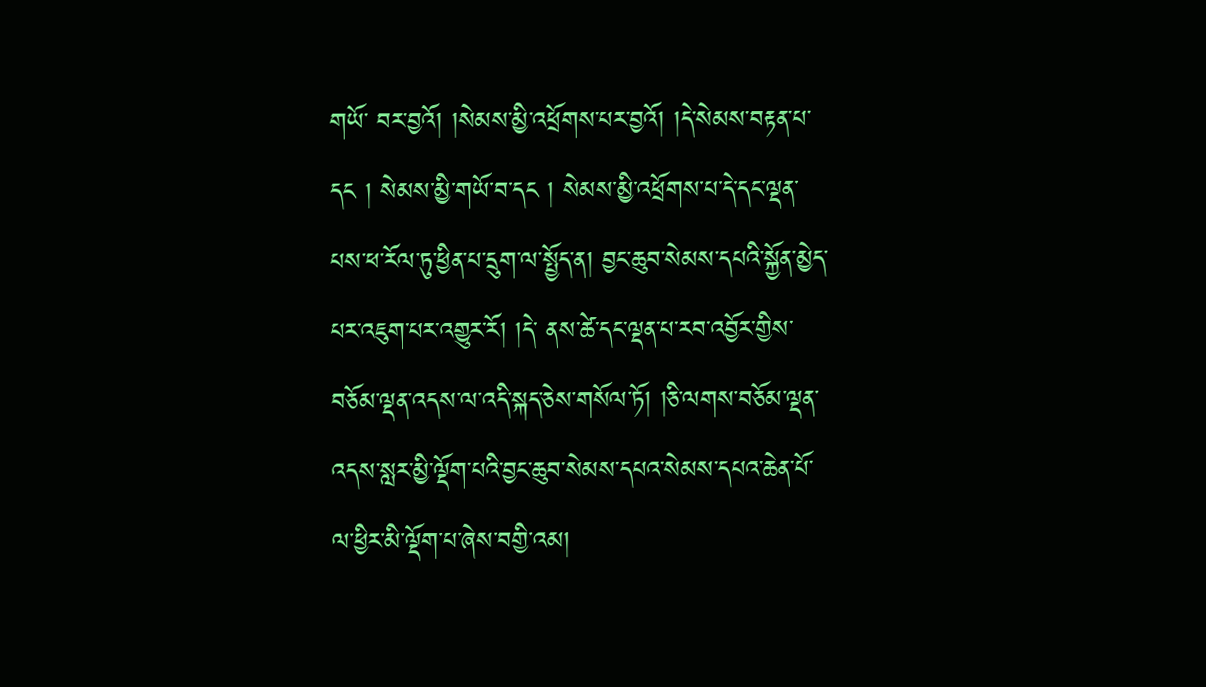གཡོ་ བར་བྱའོ། །སེམས་མྱི་འཕྲོགས་པར་བྱའོ། །དེ་སེམས་བརྟན་པ་དང ། སེམས་མྱི་གཡོ་བ་དང ། སེམས་མྱི་འཕྲོགས་པ་དེ་དང་ལྡན་པས་ཕ་རོལ་ཏུ་ཕྱིན་པ་དྲུག་ལ་སྤྱོད་ན། བྱང་ཆུབ་སེམས་དཔའི་སྐྱོན་མྱེད་པར་འཇུག་པར་འགྱུར་རོ། །དེ་ ནས་ཚེ་དང་ལྡན་པ་རབ་འབྱོར་གྱིས་བཅོམ་ལྡན་འདས་ལ་འདི་སྐད་ཅེས་གསོལ་ཏོ། །ཅི་ལགས་བཅོམ་ལྡན་འདས་སླར་མྱི་ལྡོག་པའི་བྱང་ཆུབ་སེམས་དཔའ་སེམས་དཔའ་ཆེན་པོ་ལ་ཕྱིར་མི་ལྡོག་པ་ཞེས་བགྱི་འམ།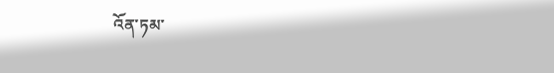འོན་ཏམ་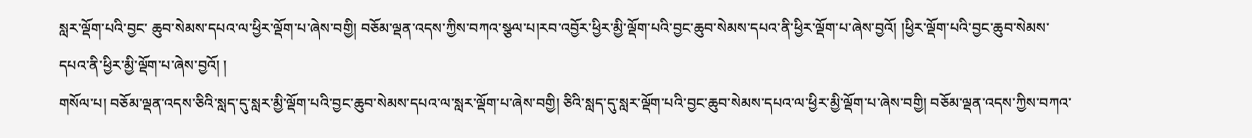སླར་ལྡོག་པའི་བྱང་ ཆུབ་སེམས་དཔའ་ལ་ཕྱིར་ལྡོག་པ་ཞེས་བགྱི། བཅོམ་ལྡན་འདས་ཀྱིས་བཀའ་སྩལ་པ།རབ་འབྱོར་ཕྱིར་མྱི་ལྡོག་པའི་བྱང་ཆུབ་སེམས་དཔའ་ནི་ཕྱིར་ལྡོག་པ་ཞེས་བྱའོ། །ཕྱིར་ལྡོག་པའི་བྱང་ཆུབ་སེམས་དཔའ་ནི་ཕྱིར་མྱི་ལྡོག་པ་ཞེས་བྱའོ། །
གསོལ་པ། བཅོམ་ལྡན་འདས་ཅིའི་སླད་དུ་སླར་མྱི་ལྡོག་པའི་བྱང་ཆུབ་སེམས་དཔའ་ལ་སླར་ལྡོག་པ་ཞེས་བགྱི། ཅིའི་སླད་དུ་སླར་ལྡོག་པའི་བྱང་ཆུབ་སེམས་དཔའ་ལ་ཕྱིར་མྱི་ལྡོག་པ་ཞེས་བགྱི། བཅོམ་ལྡན་འདས་ཀྱིས་བཀའ་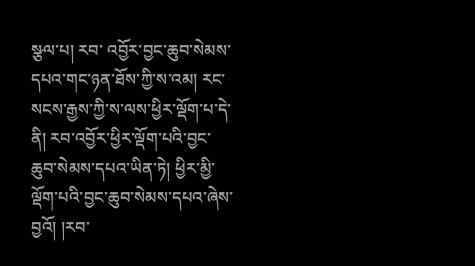སྩལ་པ། རབ་ འབྱོར་བྱང་ཆུབ་སེམས་དཔའ་གང་ཉན་ཐོས་ཀྱི་ས་འམ། རང་སངས་རྒྱས་ཀྱི་ས་ལས་ཕྱིར་ལྡོག་པ་དེ་ནི། རབ་འབྱོར་ཕྱིར་ལྡོག་པའི་བྱང་ཆུབ་སེམས་དཔའ་ཡིན་ཏེ། ཕྱིར་མྱི་ལྡོག་པའི་བྱང་ཆུབ་སེམས་དཔའ་ཞེས་བྱའོ། །རབ་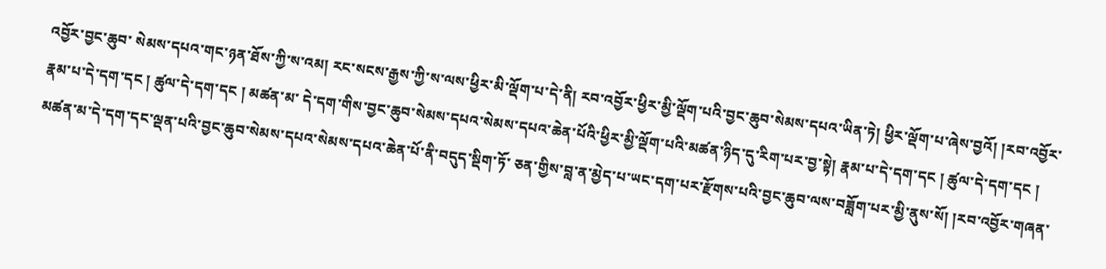འབྱོར་བྱང་ཆུབ་ སེམས་དཔའ་གང་ཉན་ཐོས་ཀྱི་ས་འམ། རང་སངས་རྒྱས་ཀྱི་ས་ལས་ཕྱིར་མི་ལྡོག་པ་དེ་ནི། རབ་འབྱོར་ཕྱིར་མྱི་ལྡོག་པའི་བྱང་ཆུབ་སེམས་དཔའ་ཡིན་ཏེ། ཕྱིར་ལྡོག་པ་ཞེས་བྱའོ། །རབ་འབྱོར་རྣམ་པ་དེ་དག་དང ། ཚུལ་དེ་དག་དང ། མཚན་མ་ དེ་དག་གིས་བྱང་ཆུབ་སེམས་དཔའ་སེམས་དཔའ་ཆེན་པོའི་ཕྱིར་མྱི་ལྡོག་པའི་མཚན་ཉིད་དུ་རིག་པར་བྱ་སྟེ། རྣམ་པ་དེ་དག་དང ། ཚུལ་དེ་དག་དང ། མཚན་མ་དེ་དག་དང་ལྡན་པའི་བྱང་ཆུབ་སེམས་དཔའ་སེམས་དཔའ་ཆེན་པོ་ནི་བདུད་སྡིག་ཏོ་ ཅན་གྱིས་བླ་ན་མྱེད་པ་ཡང་དག་པར་རྫོགས་པའི་བྱང་ཆུབ་ལས་བཟློག་པར་མྱི་ནུས་སོ། །རབ་འབྱོར་གཞན་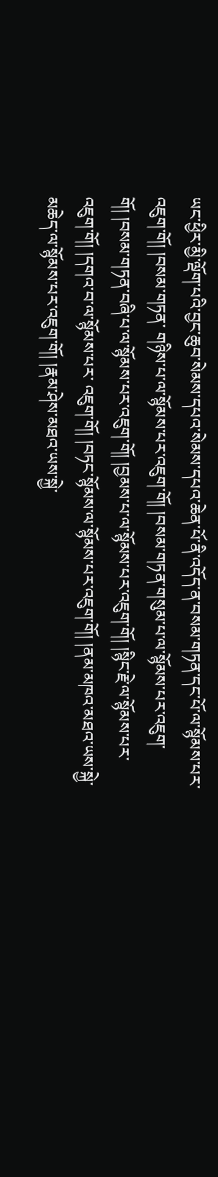ཡང་ཕྱིར་མྱི་ལྡོག་པའི་བྱང་ཆུབ་སེམས་དཔའ་སེམས་དཔའ་ཆེན་པོ་ནི་འདོད་ན་བསམ་གཏན་དང་པོ་ལ་སྙོམས་པར་འཇུག་གོ། །བསམ་གཏན་ གཉིས་པ་ལ་སྙོམས་པར་འཇུག་གོ། །བསམ་གཏན་གསུམ་པ་ལ་སྙོམས་པར་འཇུག་གོ། །བསམ་གཏན་བཞི་པ་ལ་སྙོམས་པར་འཇུག་གོ། །བྱམས་པ་ལ་སྙོམས་པར་འཇུག་གོ། །སྙིང་རྗེ་ལ་སྙོམས་པར་འཇུག་གོ། །དགའ་བ་ལ་སྙོམས་པར་ འཇུག་གོ། །བཏང་སྙོམས་ལ་སྙོམས་པར་འཇུག་གོ། །ནམ་མཁའ་མཐའ་ཡས་སྐྱེ་མཆེད་ལ་སྙོམས་པར་འཇུག་གོ། །རྣམ་ཤེས་མཐའ་ཡས་སྐྱེ་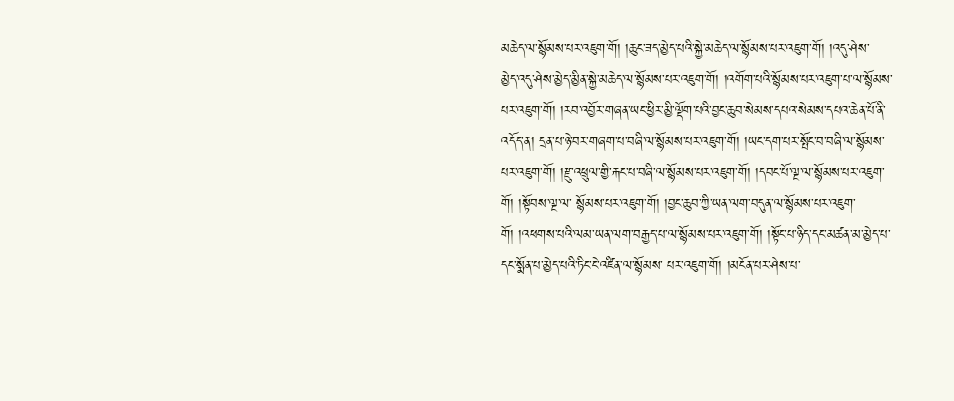མཆེད་ལ་སྙོམས་པར་འཇུག་གོ། །ཆུང་ཟད་མྱེད་པའི་སྐྱེ་མཆེད་ལ་སྙོམས་པར་འཇུག་གོ། །འདུ་ཤེས་
མྱེད་འདུ་ཤེས་མྱེད་མྱིན་སྐྱེ་མཆེད་ལ་སྙོམས་པར་འཇུག་གོ། །འགོག་པའི་སྙོམས་པར་འཇུག་པ་ལ་སྙོམས་པར་འཇུག་གོ། །རབ་འབྱོར་གཞན་ཡང་ཕྱིར་མྱི་ལྡོག་པའི་བྱང་ཆུབ་སེམས་དཔའ་སེམས་དཔའ་ཆེན་པོ་ནི་ འདོད་ན། དྲན་པ་ཉེ་བར་གཞག་པ་བཞི་ལ་སྙོམས་པར་འཇུག་གོ། །ཡང་དག་པར་སྤོང་བ་བཞི་ལ་སྙོམས་པར་འཇུག་གོ། །རྫུ་འཕྲུལ་གྱི་རྐང་པ་བཞི་ལ་སྙོམས་པར་འཇུག་གོ། །དབང་པོ་ལྔ་ལ་སྙོམས་པར་འཇུག་གོ། །སྟོབས་ལྔ་ལ་ སྙོམས་པར་འཇུག་གོ། །བྱང་ཆུབ་ཀྱི་ཡན་ལག་བདུན་ལ་སྙོམས་པར་འཇུག་གོ། །འཕགས་པའི་ལམ་ཡན་ལག་བརྒྱད་པ་ལ་སྙོམས་པར་འཇུག་གོ། །སྟོང་པ་ཉིད་དང་མཚན་མ་མྱེད་པ་དང་སྨོན་པ་མྱེད་པའི་ཏིང་ངེ་འཛིན་ལ་སྙོམས་ པར་འཇུག་གོ། །མངོན་པར་ཤེས་པ་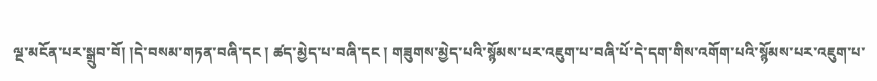ལྔ་མངོན་པར་སྒྲུབ་བོ། །དེ་བསམ་གཏན་བཞི་དང ། ཚད་མྱེད་པ་བཞི་དང ། གཟུགས་མྱེད་པའི་སྙོམས་པར་འཇུག་པ་བཞི་པོ་དེ་དག་གིས་འགོག་པའི་སྙོམས་པར་འཇུག་པ་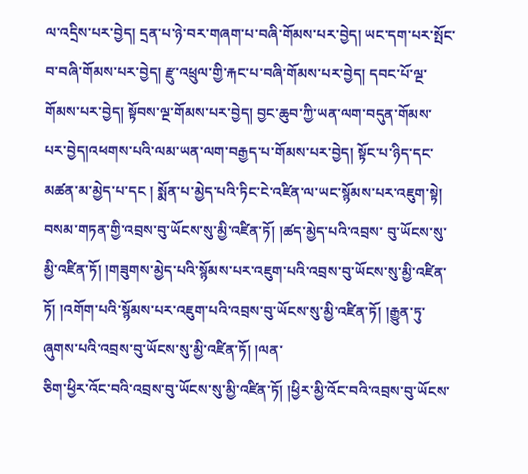ལ་འདྲིས་པར་བྱེད། དྲན་པ་ཉེ་བར་གཞག་པ་བཞི་གོམས་པར་བྱེད། ཡང་དག་པར་སྤོང་བ་བཞི་གོམས་པར་བྱེད། རྫུ་འཕྲུལ་གྱི་རྐང་པ་བཞི་གོམས་པར་བྱེད། དབང་པོ་ལྔ་གོམས་པར་བྱེད། སྟོབས་ལྔ་གོམས་པར་བྱེད། བྱང་ཆུབ་ཀྱི་ཡན་ལག་བདུན་གོམས་ པར་བྱེད།འཕགས་པའི་ལམ་ཡན་ལག་བརྒྱད་པ་གོམས་པར་བྱེད། སྟོང་པ་ཉིད་དང་མཚན་མ་མྱེད་པ་དང ། སྨོན་པ་མྱེད་པའི་ཏིང་ངེ་འཛིན་ལ་ཡང་སྙོམས་པར་འཇུག་སྟེ། བསམ་གཏན་གྱི་འབྲས་བུ་ཡོངས་སུ་མྱི་འཛིན་ཏོ། །ཚད་མྱེད་པའི་འབྲས་ བུ་ཡོངས་སུ་མྱི་འཛིན་ཏོ། །གཟུགས་མྱེད་པའི་སྙོམས་པར་འཇུག་པའི་འབྲས་བུ་ཡོངས་སུ་མྱི་འཛིན་ཏོ། །འགོག་པའི་སྙོམས་པར་འཇུག་པའི་འབྲས་བུ་ཡོངས་སུ་མྱི་འཛིན་ཏོ། །རྒྱུན་ཏུ་ཞུགས་པའི་འབྲས་བུ་ཡོངས་སུ་མྱི་འཛིན་ཏོ། །ལན་
ཅིག་ཕྱིར་འོང་བའི་འབྲས་བུ་ཡོངས་སུ་མྱི་འཛིན་ཏོ། །ཕྱིར་མྱི་འོང་བའི་འབྲས་བུ་ཡོངས་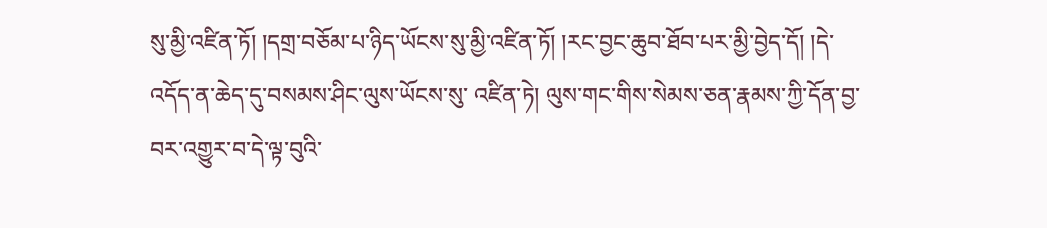སུ་མྱི་འཛིན་ཏོ། །དགྲ་བཅོམ་པ་ཉིད་ཡོངས་སུ་མྱི་འཛིན་ཏོ། །རང་བྱང་ཆུབ་ཐོབ་པར་མྱི་བྱེད་དོ། །དེ་འདོད་ན་ཆེད་དུ་བསམས་ཤིང་ལུས་ཡོངས་སུ་ འཛིན་ཏེ། ལུས་གང་གིས་སེམས་ཅན་རྣམས་ཀྱི་དོན་བྱ་བར་འགྱུར་བ་དེ་ལྟ་བུའི་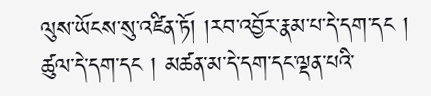ལུས་ཡོངས་སུ་འཛིན་ཏོ། །རབ་འབྱོར་རྣམ་པ་དེ་དག་དང ། ཚུལ་དེ་དག་དང ། མཚན་མ་དེ་དག་དང་ལྡན་པའི་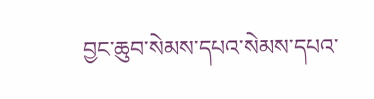བྱང་ཆུབ་སེམས་དཔའ་སེམས་དཔའ་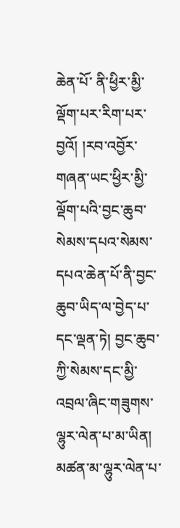ཆེན་པོ་ ནི་ཕྱིར་མྱི་ལྡོག་པར་རིག་པར་བྱའོ། །རབ་འབྱོར་གཞན་ཡང་ཕྱིར་མྱི་ལྡོག་པའི་བྱང་ཆུབ་སེམས་དཔའ་སེམས་དཔའ་ཆེན་པོ་ནི་བྱང་ཆུབ་ཡིད་ལ་བྱེད་པ་དང་ལྡན་ཏེ། བྱང་ཆུབ་ཀྱི་སེམས་དང་མྱི་འབྲལ་ཞིང་གཟུགས་ལྷུར་ལེན་པ་མ་ཡིན། མཚན་མ་ལྷུར་ལེན་པ་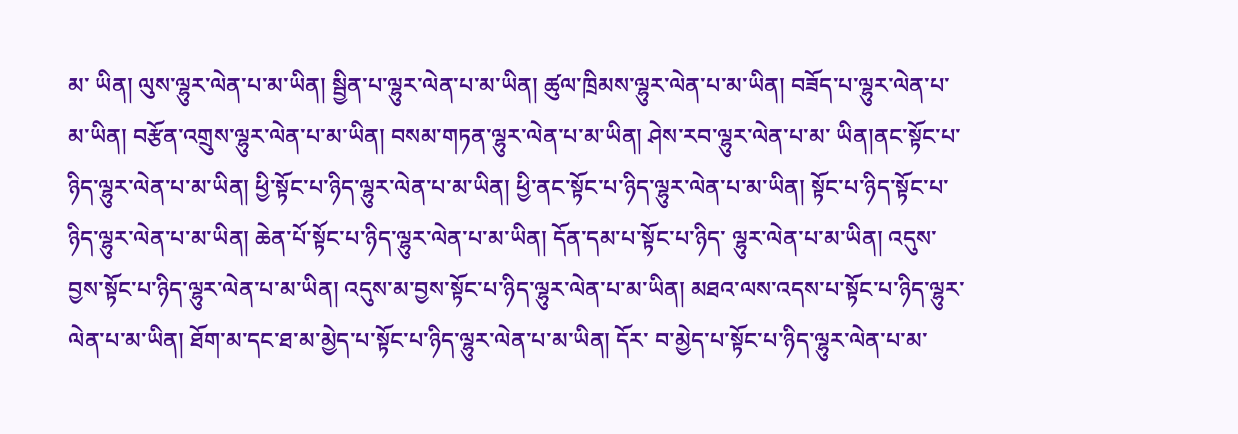མ་ ཡིན། ལུས་ལྷུར་ལེན་པ་མ་ཡིན། སྦྱིན་པ་ལྷུར་ལེན་པ་མ་ཡིན། ཚུལ་ཁྲིམས་ལྷུར་ལེན་པ་མ་ཡིན། བཟོད་པ་ལྷུར་ལེན་པ་མ་ཡིན། བརྩོན་འགྲུས་ལྷུར་ལེན་པ་མ་ཡིན། བསམ་གཏན་ལྷུར་ལེན་པ་མ་ཡིན། ཤེས་རབ་ལྷུར་ལེན་པ་མ་ ཡིན།ནང་སྟོང་པ་ཉིད་ལྷུར་ལེན་པ་མ་ཡིན། ཕྱི་སྟོང་པ་ཉིད་ལྷུར་ལེན་པ་མ་ཡིན། ཕྱི་ནང་སྟོང་པ་ཉིད་ལྷུར་ལེན་པ་མ་ཡིན། སྟོང་པ་ཉིད་སྟོང་པ་ཉིད་ལྷུར་ལེན་པ་མ་ཡིན། ཆེན་པོ་སྟོང་པ་ཉིད་ལྷུར་ལེན་པ་མ་ཡིན། དོན་དམ་པ་སྟོང་པ་ཉིད་ ལྷུར་ལེན་པ་མ་ཡིན། འདུས་བྱས་སྟོང་པ་ཉིད་ལྷུར་ལེན་པ་མ་ཡིན། འདུས་མ་བྱས་སྟོང་པ་ཉིད་ལྷུར་ལེན་པ་མ་ཡིན། མཐའ་ལས་འདས་པ་སྟོང་པ་ཉིད་ལྷུར་ལེན་པ་མ་ཡིན། ཐོག་མ་དང་ཐ་མ་མྱེད་པ་སྟོང་པ་ཉིད་ལྷུར་ལེན་པ་མ་ཡིན། དོར་ བ་མྱེད་པ་སྟོང་པ་ཉིད་ལྷུར་ལེན་པ་མ་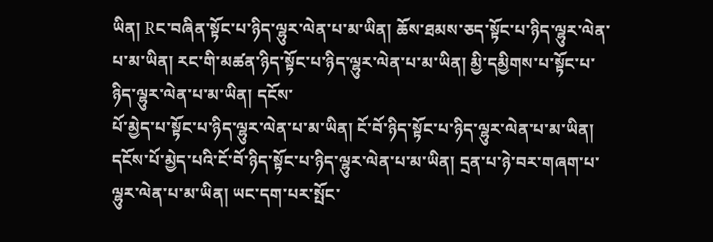ཡིན། Rང་བཞིན་སྟོང་པ་ཉིད་ལྷུར་ལེན་པ་མ་ཡིན། ཆོས་ཐམས་ཅད་སྟོང་པ་ཉིད་ལྷུར་ལེན་པ་མ་ཡིན། རང་གི་མཚན་ཉིད་སྟོང་པ་ཉིད་ལྷུར་ལེན་པ་མ་ཡིན། མྱི་དམྱིགས་པ་སྟོང་པ་ཉིད་ལྷུར་ལེན་པ་མ་ཡིན། དངོས་
པོ་མྱེད་པ་སྟོང་པ་ཉིད་ལྷུར་ལེན་པ་མ་ཡིན། ངོ་བོ་ཉིད་སྟོང་པ་ཉིད་ལྷུར་ལེན་པ་མ་ཡིན། དངོས་པོ་མྱེད་པའི་ངོ་བོ་ཉིད་སྟོང་པ་ཉིད་ལྷུར་ལེན་པ་མ་ཡིན། དྲན་པ་ཉེ་བར་གཞག་པ་ལྷུར་ལེན་པ་མ་ཡིན། ཡང་དག་པར་སྤོང་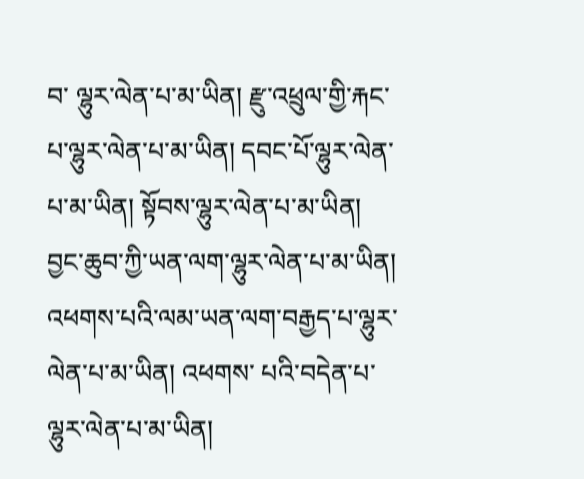བ་ ལྷུར་ལེན་པ་མ་ཡིན། རྫུ་འཕྲུལ་གྱི་རྐང་པ་ལྷུར་ལེན་པ་མ་ཡིན། དབང་པོ་ལྷུར་ལེན་པ་མ་ཡིན། སྟོབས་ལྷུར་ལེན་པ་མ་ཡིན། བྱང་ཆུབ་ཀྱི་ཡན་ལག་ལྷུར་ལེན་པ་མ་ཡིན། འཕགས་པའི་ལམ་ཡན་ལག་བརྒྱད་པ་ལྷུར་ལེན་པ་མ་ཡིན། འཕགས་ པའི་བདེན་པ་ལྷུར་ལེན་པ་མ་ཡིན།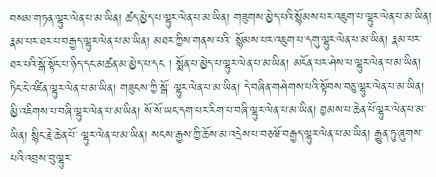བསམ་གཏན་ལྷུར་ལེན་པ་མ་ཡིན། ཚད་མྱེད་པ་ལྷུར་ལེན་པ་མ་ཡིན། གཟུགས་མྱེད་པའི་སྙོམས་པར་འཇུག་པ་ལྷུར་ལེན་པ་མ་ཡིན། རྣམ་པར་ཐར་པ་བརྒྱད་ལྷུར་ལེན་པ་མ་ཡིན། མཐར་ཀྱིས་གནས་པའི་ སྙོམས་པར་འཇུག་པ་དགུ་ལྷུར་ལེན་པ་མ་ཡིན། རྣམ་པར་ཐར་པའི་སྒོ་སྟོང་པ་ཉིད་དང་མཚན་མ་མྱེད་པ་དང ། སྨོན་པ་མྱེད་པ་ལྷུར་ལེན་པ་མ་ཡིན། མངོན་པར་ཤེས་པ་ལྷུར་ལེན་པ་མ་ཡིན། ཏིང་ངེ་འཛིན་ལྷུར་ལེན་པ་མ་ཡིན། གཟུངས་ཀྱི་སྒོ་ ལྷུར་ལེན་པ་མ་ཡིན། དེ་བཞིན་གཤེགས་པའི་སྟོབས་བཅུ་ལྷུར་ལེན་པ་མ་ཡིན། མྱི་འཇིགས་པ་བཞི་ལྷུར་ལེན་པ་མ་ཡིན། སོ་སོ་ཡང་དག་པར་རིག་པ་བཞི་ལྷུར་ལེན་པ་མ་ཡིན། བྱམས་པ་ཆེན་པོ་ལྷུར་ལེན་པ་མ་ཡིན། སྙིང་རྗེ་ཆེན་པོ་ ལྷུར་ལེན་པ་མ་ཡིན། སངས་རྒྱས་ཀྱི་ཆོས་མ་འདྲེས་པ་བཅཝོ་བརྒྱད་ལྷུར་ལེན་པ་མ་ཡིན། རྒྱུན་ཏུ་ཞུགས་པའི་འབྲས་བུ་ལྷུར་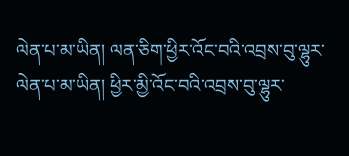ལེན་པ་མ་ཡིན། ལན་ཅིག་ཕྱིར་འོང་བའི་འབྲས་བུ་ལྷུར་ལེན་པ་མ་ཡིན། ཕྱིར་མྱི་འོང་བའི་འབྲས་བུ་ལྷུར་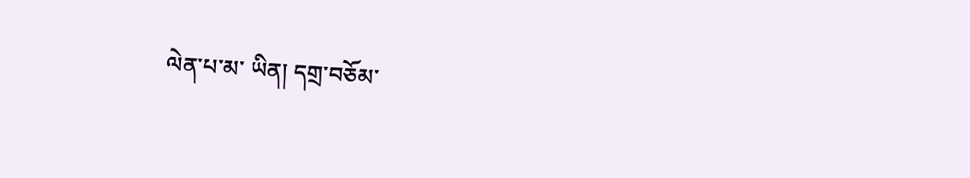ལེན་པ་མ་ ཡིན། དགྲ་བཅོམ་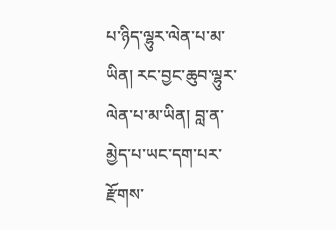པ་ཉིད་ལྷུར་ལེན་པ་མ་ཡིན། རང་བྱང་ཆུབ་ལྷུར་ལེན་པ་མ་ཡིན། བླ་ན་མྱེད་པ་ཡང་དག་པར་རྫོགས་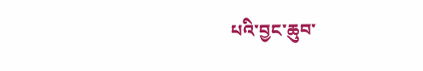པའི་བྱང་ཆུབ་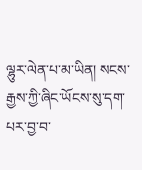ལྷུར་ལེན་པ་མ་ཡིན། སངས་རྒྱས་ཀྱི་ཞིང་ཡོངས་སུ་དག་པར་བྱ་བ་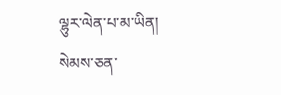ལྷུར་ལེན་པ་མ་ཡིན། སེམས་ཅན་